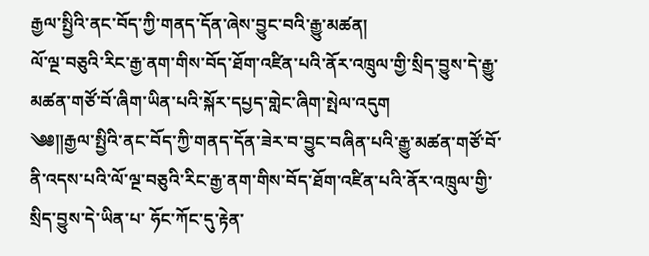རྒྱལ་སྤྱིའི་ནང་བོད་ཀྱི་གནད་དོན་ཞེས་བྱུང་བའི་རྒྱུ་མཚན།
ལོ་ལྔ་བཅུའི་རིང་རྒྱ་ནག་གིས་བོད་ཐོག་འཛིན་པའི་ནོར་འཁྲུལ་གྱི་སྲིད་བྱུས་དེ་རྒྱུ་མཚན་གཙོ་བོ་ཞིག་ཡིན་པའི་སྐོར་དཔྱད་གླེང་ཞིག་སྤེལ་འདུག
༄༅༎རྒྱལ་སྤྱིའི་ནང་བོད་ཀྱི་གནད་དོན་ཟེར་བ་བྱུང་བཞིན་པའི་རྒྱུ་མཚན་གཙོ་བོ་ནི་འདས་པའི་ལོ་ལྔ་བཅུའི་རིང་རྒྱ་ནག་གིས་བོད་ཐོག་འཛིན་པའི་ནོར་འཁྲུལ་གྱི་སྲིད་བྱུས་དེ་ཡིན་པ་ ཧོང་ཀོང་དུ་རྟེན་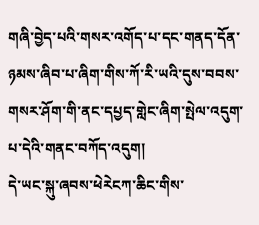གཞི་བྱེད་པའི་གསར་འགོད་པ་དང་གནད་དོན་ཉམས་ཞིབ་པ་ཞིག་གིས་ཀོ་རི་ཡའི་དུས་བབས་གསར་ཤོག་གི་ནང་དཔྱད་གླེང་ཞིག་སྤེལ་འདུག་པ་དེའི་གནང་བཀོད་འདུག།
དེ་ཡང་སྐུ་ཞབས་ཕེརེངཀ་ཆིང་གིས་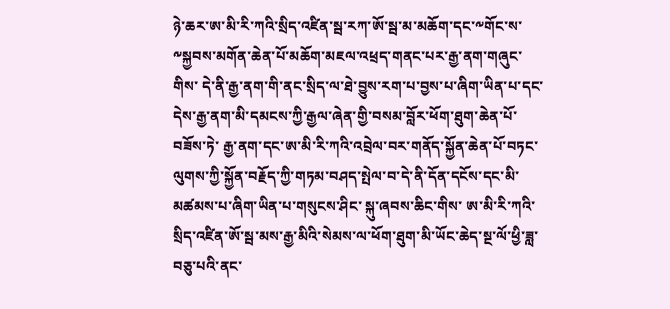ཉེ་ཆར་ཨ་མི་རི་ཀའི་སྲིད་འཛིན་སྦ་རཀ་ཨོ་སྦ་མ་མཆོག་དང་༸གོང་ས་༸སྐྱབས་མགོན་ཆེན་པོ་མཆོག་མཇལ་འཕྲད་གནང་པར་རྒྱ་ནག་གཞུང་གིས་ དེ་ནི་རྒྱ་ནག་གི་ནང་སྲིད་ལ་ཐེ་བྱུས་རག་པ་བྱས་པ་ཞིག་ཡིན་པ་དང་ དེས་རྒྱ་ནག་མི་དམངས་ཀྱི་རྒྱལ་ཞེན་གྱི་བསམ་བློར་ཕོག་ཐུག་ཆེན་པོ་བཟོས་ཏེ་ རྒྱ་ནག་དང་ཨ་མི་རི་ཀའི་འབྲེལ་བར་གནོད་སྐྱོན་ཆེན་པོ་བཏང་ལུགས་ཀྱི་སྐྱོན་བརྗོད་ཀྱི་གཏམ་བཤད་སྤེལ་བ་དེ་ནི་དོན་དངོས་དང་མི་མཚམས་པ་ཞིག་ཡིན་པ་གསུངས་ཤིང་ སྐུ་ཞབས་ཆིང་གིས་ ཨ་མི་རི་ཀའི་སྲིད་འཛིན་ཨོ་སྦ་མས་རྒྱ་མིའི་སེམས་ལ་ཕོག་ཐུག་མི་ཡོང་ཆེད་སྔ་ལོ་ཕྱི་ཟླ་བཅུ་པའི་ནང་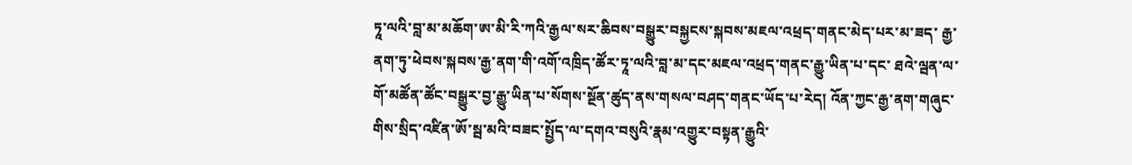ཏཱ་ལའི་བླ་མ་མཆོག་ཨ་མི་རི་ཀའི་རྒྱལ་སར་ཆིབས་བསྒྱུར་བསྐྱངས་སྐབས་མཇལ་འཕྲད་གནང་མེད་པར་མ་ཟད་ རྒྱ་ནག་ཏུ་ཕེབས་སྐབས་རྒྱ་ནག་གི་འགོ་འཁྲིད་ཚོར་ཏཱ་ལའི་བླ་མ་དང་མཇལ་འཕྲད་གནང་རྒྱུ་ཡིན་པ་དང་ ཐའེ་ལྦན་ལ་གོ་མཚོན་ཚོང་བསྒྱུར་བྱ་རྒྱུ་ཡིན་པ་སོགས་སྔོན་ཚུད་ནས་གསལ་བཤད་གནང་ཡོད་པ་རེད། འོན་ཀྱང་རྒྱ་ནག་གཞུང་གིས་སྲིད་འཛིན་ཨོ་སྦ་མའི་བཟང་སྤྱོད་ལ་དགའ་བསུའི་རྣམ་འགྱུར་བསྟན་རྒྱུའི་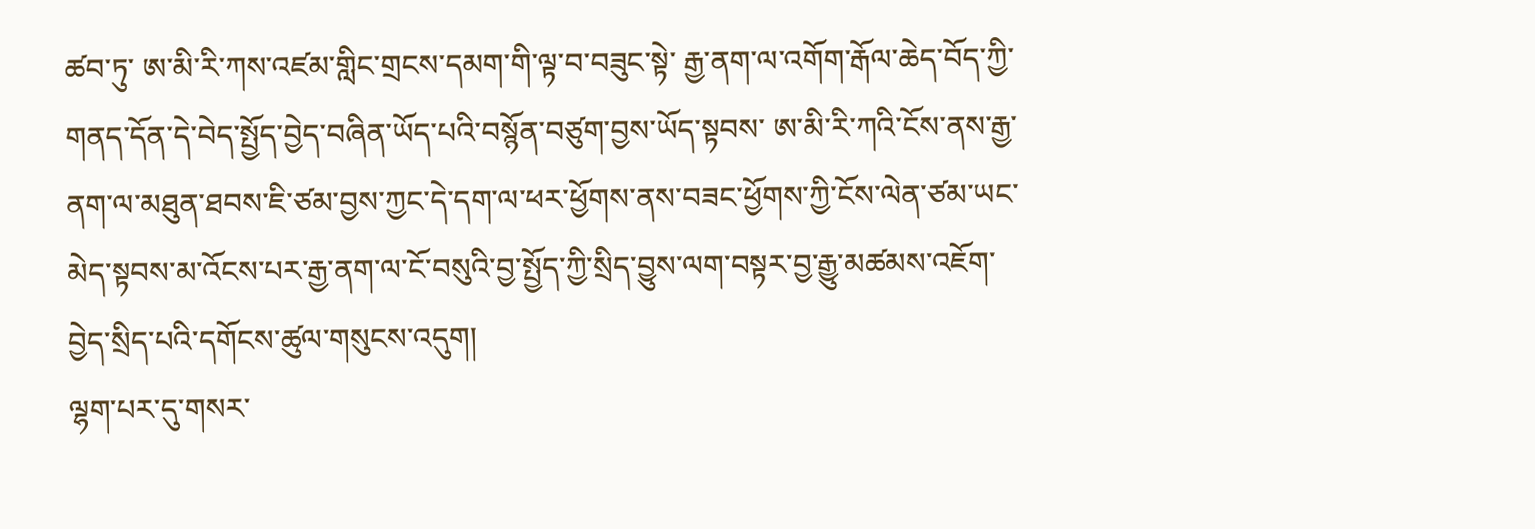ཚབ་ཏུ་ ཨ་མི་རི་ཀས་འཛམ་གླིང་གྲངས་དམག་གི་ལྟ་བ་བཟུང་སྟེ་ རྒྱ་ནག་ལ་འགོག་རྒོལ་ཆེད་བོད་ཀྱི་གནད་དོན་དེ་བེད་སྤྱོད་བྱེད་བཞིན་ཡོད་པའི་བསྙོན་བཙུག་བྱས་ཡོད་སྟབས་ ཨ་མི་རི་ཀའི་ངོས་ནས་རྒྱ་ནག་ལ་མཐུན་ཐབས་ཇི་ཙམ་བྱས་ཀྱང་དེ་དག་ལ་ཕར་ཕྱོགས་ནས་བཟང་ཕྱོགས་ཀྱི་ངོས་ལེན་ཙམ་ཡང་མེད་སྟབས་མ་འོངས་པར་རྒྱ་ནག་ལ་ངོ་བསུའི་བྱ་སྤྱོད་ཀྱི་སྲིད་བྱུས་ལག་བསྟར་བྱ་རྒྱུ་མཚམས་འཇོག་བྱེད་སྲིད་པའི་དགོངས་ཚུལ་གསུངས་འདུག།
ལྷག་པར་དུ་གསར་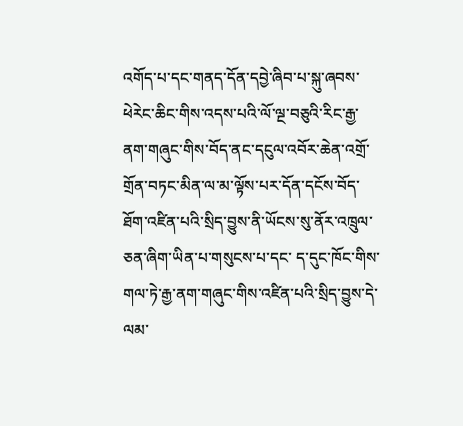འགོད་པ་དང་གནད་དོན་དབྱེ་ཞིབ་པ་སྐུ་ཞབས་ཕེརེང་ཆིང་གིས་འདས་པའི་ལོ་ལྔ་བཅུའི་རིང་རྒྱ་ནག་གཞུང་གིས་བོད་ནང་དངུལ་འབོར་ཆེན་འགྲོ་གྲོན་བཏང་མིན་ལ་མ་ལྟོས་པར་དོན་དངོས་བོད་ཐོག་འཛིན་པའི་སྲིད་བྱུས་ནི་ཡོངས་སུ་ནོར་འཁྲུལ་ཅན་ཞིག་ཡིན་པ་གསུངས་པ་དང་ ད་དུང་ཁོང་གིས་ གལ་ཏེ་རྒྱ་ནག་གཞུང་གིས་འཛིན་པའི་སྲིད་བྱུས་དེ་ལམ་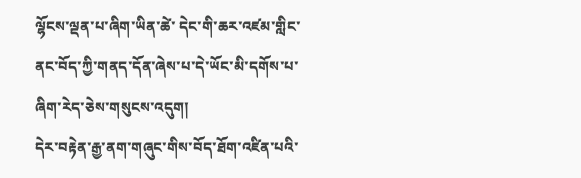ལྷོངས་ལྡན་པ་ཞིག་ཡིན་ཚེ་ དེང་གི་ཆར་འཛམ་གླིང་ནང་བོད་ཀྱི་གནད་དོན་ཞེས་པ་དེ་ཡོང་མི་དགོས་པ་ཞིག་རེད་ཅེས་གསུངས་འདུག།
དེར་བརྟེན་རྒྱ་ནག་གཞུང་གིས་བོད་ཐོག་འཛིན་པའི་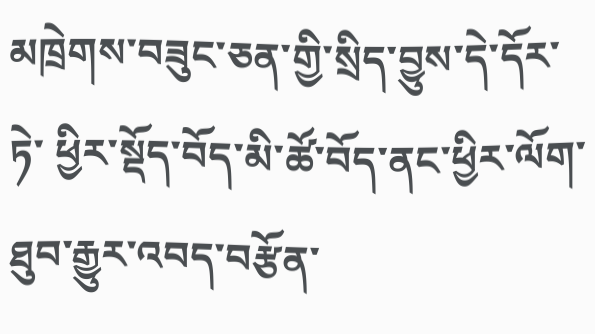མཁྲེགས་བཟུང་ཅན་གྱི་སྲིད་བྱུས་དེ་དོར་ཏེ་ ཕྱིར་སྡོད་བོད་མི་ཚོ་བོད་ནང་ཕྱིར་ལོག་ཐུབ་རྒྱུར་འབད་བརྩོན་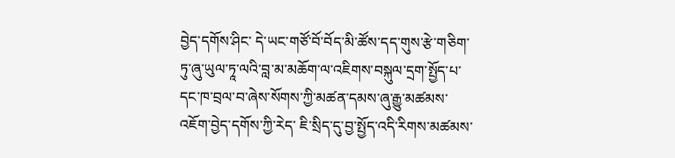བྱེད་དགོས་ཤིང་ དེ་ཡང་གཙོ་བོ་བོད་མི་ཚོས་དད་གུས་རྩེ་གཅིག་ཏུ་ཞུ་ཡུལ་ཏཱ་ལའི་བླ་མ་མཆོག་ལ་འཇིགས་བསྐུལ་དྲག་སྤྱོད་པ་དང་ཁ་བྲལ་བ་ཞེས་སོགས་ཀྱི་མཚན་དམས་ཞུ་རྒྱུ་མཚམས་འཇོག་བྱེད་དགོས་ཀྱི་རེད་ ཇི་སྲིད་དུ་བྱ་སྤྱོད་འདི་རིགས་མཚམས་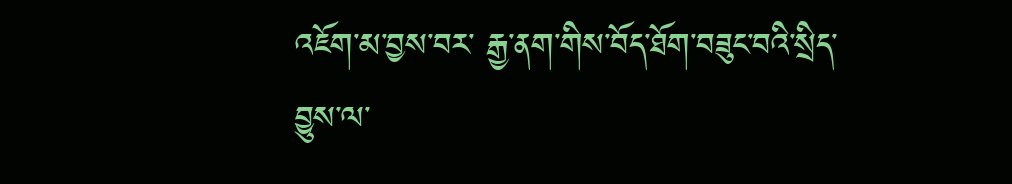འཇོག་མ་བྱས་བར་ རྒྱ་ནག་གིས་བོད་ཐོག་བཟུང་བའི་སྲིད་བྱུས་ལ་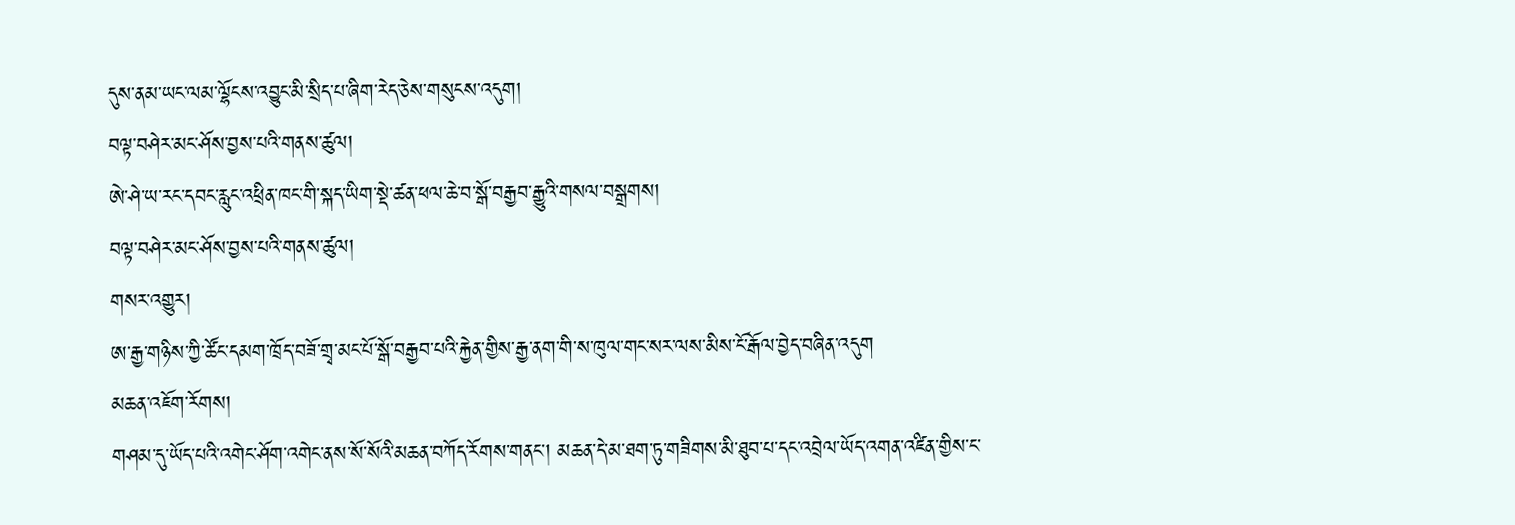དུས་ནམ་ཡང་ལམ་ལྷོངས་འབྱུང་མི་སྲིད་པ་ཞིག་རེད་ཅེས་གསུངས་འདུག།
བལྟ་བཤེར་མང་ཤོས་བྱས་པའི་གནས་ཚུལ།
ཨེ་ཤེ་ཡ་རང་དབང་རླུང་འཕྲིན་ཁང་གི་སྐད་ཡིག་སྡེ་ཚན་ཕལ་ཆེ་བ་སྒོ་བརྒྱབ་རྒྱུའི་གསལ་བསྒྲགས།
བལྟ་བཤེར་མང་ཤོས་བྱས་པའི་གནས་ཚུལ།
གསར་འགྱུར།
ཨ་རྒྱ་གཉིས་ཀྱི་ཚོང་དམག་ཁྲོད་བཟོ་གྲྭ་མང་པོ་སྒོ་བརྒྱབ་པའི་རྐྱེན་གྱིས་རྒྱ་ནག་གི་ས་ཁུལ་གང་སར་ལས་མིས་ངོ་རྒོལ་བྱེད་བཞིན་འདུག
མཆན་འཇོག་རོགས།
གཤམ་དུ་ཡོད་པའི་འགེང་ཤོག་འགེང་ནས་སོ་སོའི་མཆན་བཀོད་རོགས་གནང་། མཆན་དེ་མ་ཐག་ཏུ་གཟིགས་མི་ཐུབ་པ་དང་འབྲེལ་ཡོད་འགན་འཛིན་གྱིས་ང་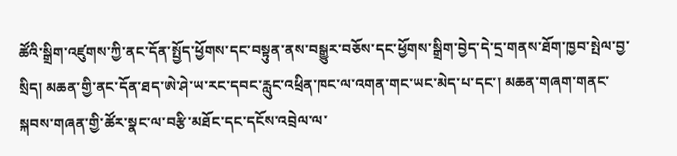ཚོའི་སྒྲིག་འཛུགས་ཀྱི་ནང་དོན་སྤྱོད་ཕྱོགས་དང་བསྟུན་ནས་བསྒྱུར་བཅོས་དང་ཕྱོགས་སྒྲིག་བྱེད་དེ་དྲ་གནས་ཐོག་ཁྱབ་སྤེལ་བྱ་སྲིད། མཆན་གྱི་ནང་དོན་ཐད་ཨེ་ཤེ་ཡ་རང་དབང་རླུང་འཕྲིན་ཁང་ལ་འགན་གང་ཡང་མེད་པ་དང་། མཆན་གཞག་གནང་སྐབས་གཞན་གྱི་ཚོར་སྣང་ལ་བརྩི་མཐོང་དང་དངོས་འབྲེལ་ལ་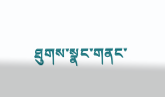ཐུགས་སྣང་གནང་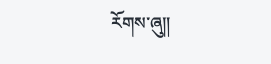རོགས་ཞུ༎